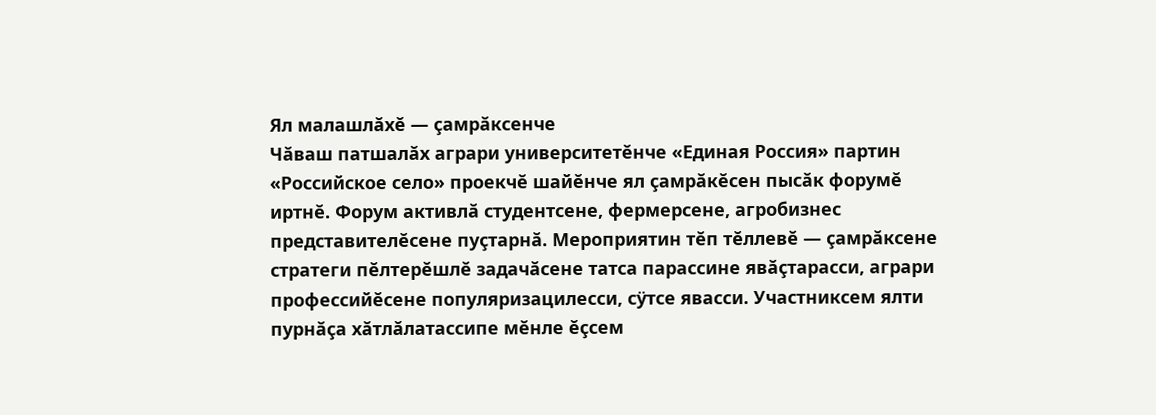Ял малашлăхĕ — çамрăксенче
Чăваш патшалăх аграри университетĕнче «Единая Россия» партин «Российское село» проекчĕ шайĕнче ял çамрăкĕсен пысăк форумĕ иртнĕ. Форум активлă студентсене, фермерсене, агробизнес представителĕсене пуçтарнă. Мероприятин тĕп тĕллевĕ — çамрăксене стратеги пĕлтерĕшлĕ задачăсене татса парассине явăçтарасси, аграри профессийĕсене популяризацилесси, сÿтсе явасси. Участниксем ялти пурнăçа хăтлăлатассипе мĕнле ĕçсем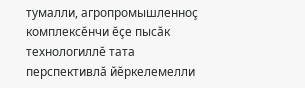тумалли, агропромышленноç комплексĕнчи ĕçе пысăк технологиллĕ тата перспективлă йĕркелемелли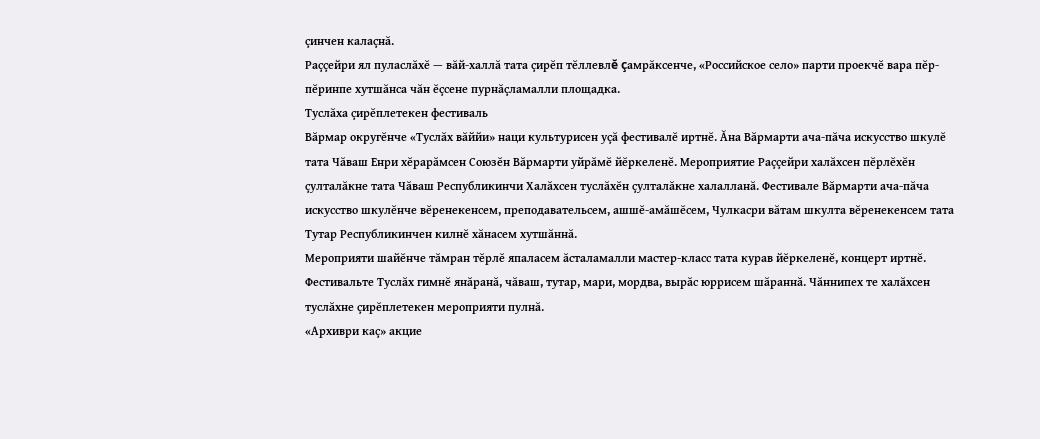çинчен калаçнă.
Раççейри ял пуласлăхĕ — вăй-халлă тата çирĕп тĕллевлĕ çамрăксенче, «Российское село» парти проекчĕ вара пĕр-пĕринпе хутшăнса чăн ĕçсене пурнăçламалли площадка.
Туслăха çирĕплетекен фестиваль
Вăрмар округĕнче «Туслăх вăййи» наци культурисен уçă фестивалĕ иртнĕ. Ăна Вăрмарти ача-пăча искусство шкулĕ тата Чăваш Енри хĕрарăмсен Союзĕн Вăрмарти уйрăмĕ йĕркеленĕ. Мероприятие Раççейри халăхсен пĕрлĕхĕн çулталăкне тата Чăваш Республикинчи Халăхсен туслăхĕн çулталăкне халалланă. Фестивале Вăрмарти ача-пăча искусство шкулĕнче вĕренекенсем, преподавательсем, ашшĕ-амăшĕсем, Чулкасри вăтам шкулта вĕренекенсем тата Тутар Республикинчен килнĕ хăнасем хутшăннă.
Мероприяти шайĕнче тăмран тĕрлĕ япаласем ăсталамалли мастер-класс тата курав йĕркеленĕ, концерт иртнĕ. Фестивальте Туслăх гимнĕ янăранă, чăваш, тутар, мари, мордва, вырăс юррисем шăраннă. Чăннипех те халăхсен туслăхне çирĕплетекен мероприяти пулнă.
«Архиври каç» акцие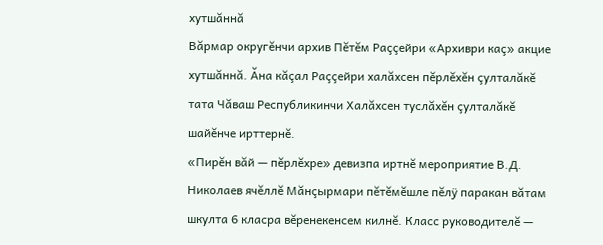хутшăннă
Вăрмар округĕнчи архив Пĕтĕм Раççейри «Архиври каç» акцие хутшăннă. Ăна кăçал Раççейри халăхсен пĕрлĕхĕн çулталăкĕ тата Чăваш Республикинчи Халăхсен туслăхĕн çулталăкĕ шайĕнче ирттернĕ.
«Пирĕн вăй — пĕрлĕхре» девизпа иртнĕ мероприятие В.Д. Николаев ячĕллĕ Мăнçырмари пĕтĕмĕшле пĕлÿ паракан вăтам шкулта 6 класра вĕренекенсем килнĕ. Класс руководителĕ —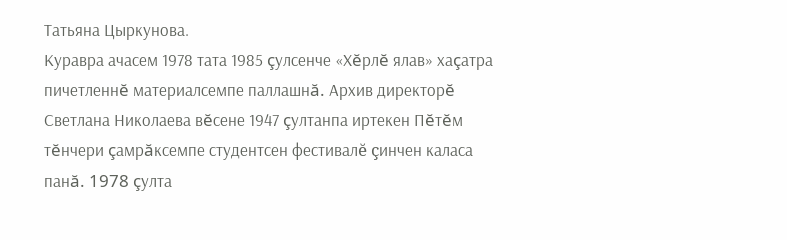Татьяна Цыркунова.
Куравра ачасем 1978 тата 1985 çулсенче «Хĕрлĕ ялав» хаçатра пичетленнĕ материалсемпе паллашнă. Архив директорĕ Светлана Николаева вĕсене 1947 çултанпа иртекен Пĕтĕм тĕнчери çамрăксемпе студентсен фестивалĕ çинчен каласа панă. 1978 çулта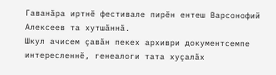Гаванăра иртнĕ фестивале пирĕн ентеш Варсонофий Алексеев та хутшăннă.
Шкул ачисем çавăн пекех архиври документсемпе интересленнĕ, генеалоги тата хуçалăх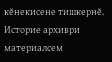кĕнекисене тишкернĕ. Историе архиври материалсем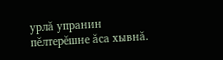урлă упранин пĕлтерĕшне ăса хывнă.